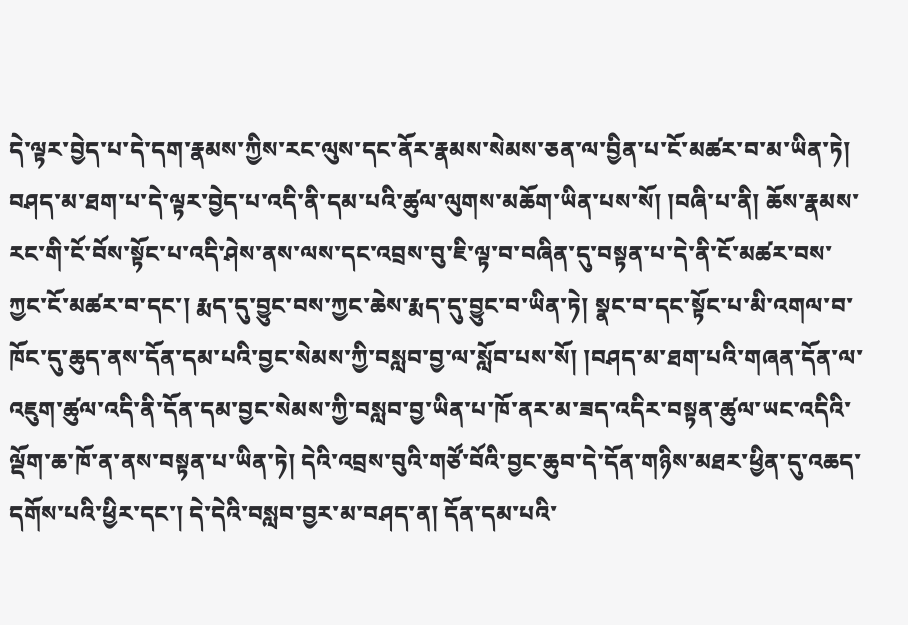དེ་ལྟར་བྱེད་པ་དེ་དག་རྣམས་ཀྱིས་རང་ལུས་དང་ནོར་རྣམས་སེམས་ཅན་ལ་བྱིན་པ་ངོ་མཚར་བ་མ་ཡིན་ཏེ། བཤད་མ་ཐག་པ་དེ་ལྟར་བྱེད་པ་འདི་ནི་དམ་པའི་ཚུལ་ལུགས་མཆོག་ཡིན་པས་སོ། །བཞི་པ་ནི། ཆོས་རྣམས་རང་གི་ངོ་བོས་སྟོང་པ་འདི་ཤེས་ནས་ལས་དང་འབྲས་བུ་ཇི་ལྟ་བ་བཞིན་དུ་བསྟན་པ་དེ་ནི་ངོ་མཚར་བས་ཀྱང་ངོ་མཚར་བ་དང་། རྨད་དུ་བྱུང་བས་ཀྱང་ཆེས་རྨད་དུ་བྱུང་བ་ཡིན་ཏེ། སྣང་བ་དང་སྟོང་པ་མི་འགལ་བ་ཁོང་དུ་ཆུད་ནས་དོན་དམ་པའི་བྱང་སེམས་ཀྱི་བསླབ་བྱ་ལ་སློབ་པས་སོ། །བཤད་མ་ཐག་པའི་གཞན་དོན་ལ་འཇུག་ཚུལ་འདི་ནི་དོན་དམ་བྱང་སེམས་ཀྱི་བསླབ་བྱ་ཡིན་པ་ཁོ་ནར་མ་ཟད་འདིར་བསྟན་ཚུལ་ཡང་འདིའི་ལྡོག་ཆ་ཁོ་ན་ནས་བསྟན་པ་ཡིན་ཏེ། དེའི་འབྲས་བུའི་གཙོ་བོའི་བྱང་ཆུབ་དེ་དོན་གཉིས་མཐར་ཕྱིན་དུ་འཆད་དགོས་པའི་ཕྱིར་དང་། དེ་དེའི་བསླབ་བྱར་མ་བཤད་ན། དོན་དམ་པའི་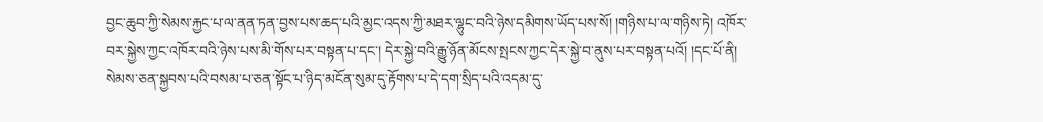བྱང་ཆུབ་ཀྱི་སེམས་རྐྱང་པ་ལ་ནན་ཏན་བྱས་པས་ཆད་པའི་མྱང་འདས་ཀྱི་མཐར་ལྷུང་བའི་ཉེས་དམིགས་ཡོད་པས་སོ། །གཉིས་པ་ལ་གཉིས་ཏེ། འཁོར་བར་སྐྱེས་ཀྱང་འཁོར་བའི་ཉེས་པས་མི་གོས་པར་བསྟན་པ་དང་། དེར་སྐྱེ་བའི་རྒྱུ་ཉོན་མོངས་སྤངས་ཀྱང་དེར་སྐྱེ་བ་ནུས་པར་བསྟན་པའོ། །དང་པོ་ནི། སེམས་ཅན་སྐྱབས་པའི་བསམ་པ་ཅན་སྟོང་པ་ཉིད་མངོན་སུམ་དུ་རྟོགས་པ་དེ་དག་སྲིད་པའི་འདམ་དུ་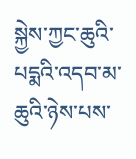སྐྱེས་ཀྱང་ཆུའི་པདྨའི་འདབ་མ་ཆུའི་ཉེས་པས་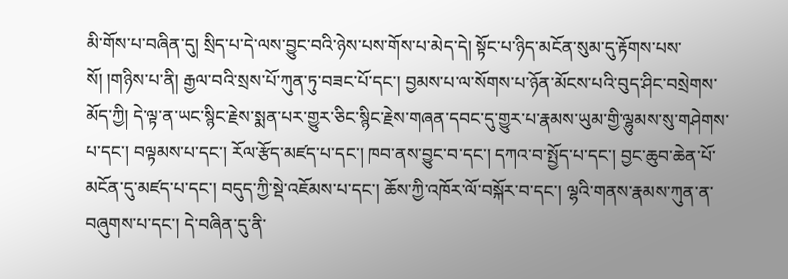མི་གོས་པ་བཞིན་དུ། སྲིད་པ་དེ་ལས་བྱུང་བའི་ཉེས་པས་གོས་པ་མེད་དེ། སྟོང་པ་ཉིད་མངོན་སུམ་དུ་རྟོགས་པས་སོ། །གཉིས་པ་ནི། རྒྱལ་བའི་སྲས་པོ་ཀུན་ཏུ་བཟང་པོ་དང་། བྱམས་པ་ལ་སོགས་པ་ཉོན་མོངས་པའི་བུད་ཤིང་བསྲེགས་མོད་ཀྱི། དེ་ལྟ་ན་ཡང་སྙིང་རྗེས་སྨན་པར་གྱུར་ཅིང་སྙིང་རྗེས་གཞན་དབང་དུ་གྱུར་པ་རྣམས་ཡུམ་གྱི་ལྷུམས་སུ་གཤེགས་པ་དང་། བལྟམས་པ་དང་། རོལ་རྩོད་མཛད་པ་དང་། ཁབ་ནས་བྱུང་བ་དང་། དཀའ་བ་སྤྱོད་པ་དང་། བྱང་ཆུབ་ཆེན་པོ་མངོན་དུ་མཛད་པ་དང་། བདུད་ཀྱི་སྡེ་འཇོམས་པ་དང་། ཆོས་ཀྱི་འཁོར་ལོ་བསྐོར་བ་དང་། ལྷའི་གནས་རྣམས་ཀུན་ན་བཞུགས་པ་དང་། དེ་བཞིན་དུ་ནི་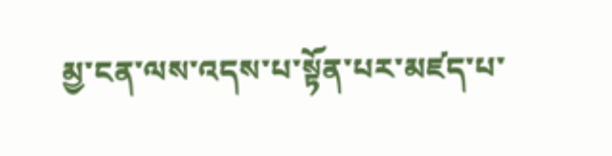མྱ་ངན་ལས་འདས་པ་སྟོན་པར་མཛད་པ་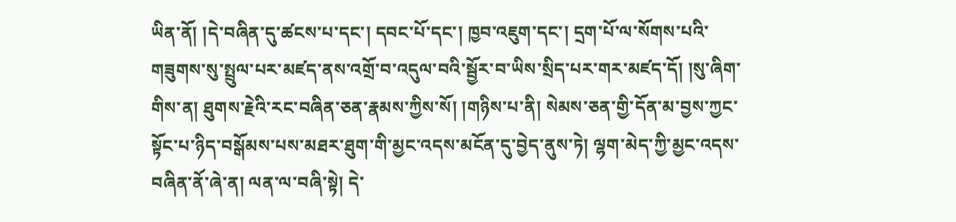ཡིན་ནོ། །དེ་བཞིན་དུ་ཚངས་པ་དང་། དབང་པོ་དང་། ཁྱབ་འཇུག་དང་། དྲག་པོ་ལ་སོགས་པའི་གཟུགས་སུ་སྤྲུལ་པར་མཛད་ནས་འགྲོ་བ་འདུལ་བའི་སྦྱོར་བ་ཡིས་སྲིད་པར་གར་མཛད་དོ། །སུ་ཞིག་གིས་ན། ཐུགས་རྗེའི་རང་བཞིན་ཅན་རྣམས་ཀྱིས་སོ། །གཉིས་པ་ནི། སེམས་ཅན་གྱི་དོན་མ་བྱས་ཀྱང་སྟོང་པ་ཉིད་བསྒོམས་པས་མཐར་ཐུག་གི་མྱང་འདས་མངོན་དུ་བྱེད་ནུས་ཏེ། ལྷག་མེད་ཀྱི་མྱང་འདས་བཞིན་ནོ་ཞེ་ན། ལན་ལ་བཞི་སྟེ། དེ་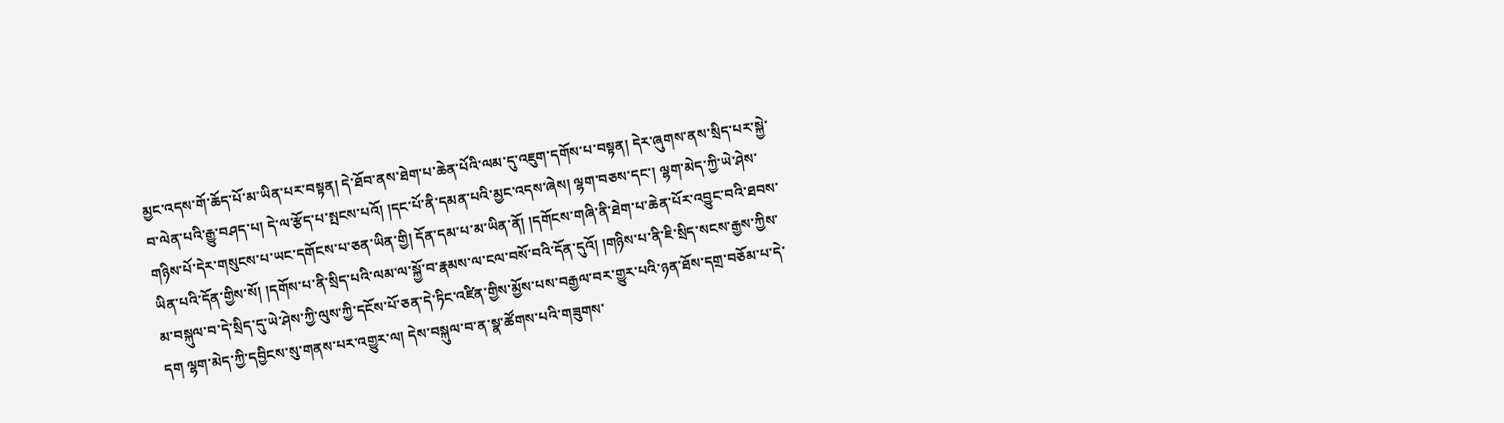མྱང་འདས་གོ་ཆོད་པོ་མ་ཡིན་པར་བསྟན། དེ་ཐོབ་ནས་ཐེག་པ་ཆེན་པོའི་ལམ་དུ་འཇུག་དགོས་པ་བསྟན། དེར་ཞུགས་ནས་སྲིད་པར་སྐྱེ་བ་ལེན་པའི་རྒྱུ་བཤད་པ། དེ་ལ་རྩོད་པ་སྤངས་པའོ། །དང་པོ་ནི་དམན་པའི་མྱང་འདས་ཞེས། ལྷག་བཅས་དང་། ལྷག་མེད་ཀྱི་ཡེ་ཤེས་གཉིས་པོ་དེར་གསུངས་པ་ཡང་དགོངས་པ་ཅན་ཡིན་གྱི། དོན་དམ་པ་མ་ཡིན་ནོ། །དགོངས་གཞི་ནི་ཐེག་པ་ཆེན་པོར་འབྱུང་བའི་ཐབས་ཡིན་པའི་དོན་གྱིས་སོ། །དགོས་པ་ནི་སྲིད་པའི་ལམ་ལ་སྐྱོ་བ་རྣམས་ལ་ངལ་བསོ་བའི་དོན་དུའོ། །གཉིས་པ་ནི་ཇི་སྲིད་སངས་རྒྱས་ཀྱིས་མ་བསྐུལ་བ་དེ་སྲིད་དུ་ཡེ་ཤེས་ཀྱི་ལུས་ཀྱི་དངོས་པོ་ཅན་དེ་ཏིང་འཛིན་གྱིས་མྱོས་པས་བརྒྱལ་བར་གྱུར་པའི་ཉན་ཐོས་དགྲ་བཅོམ་པ་དེ་དག ལྷག་མེད་ཀྱི་དབྱིངས་སུ་གནས་པར་འགྱུར་ལ། དེས་བསྐུལ་བ་ན་སྣ་ཚོགས་པའི་གཟུགས་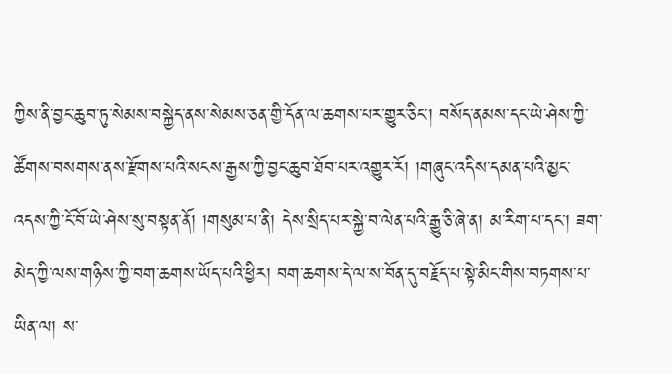ཀྱིས་ནི་བྱང་ཆུབ་ཏུ་སེམས་བསྐྱེད་ནས་སེམས་ཅན་གྱི་དོན་ལ་ཆགས་པར་གྱུར་ཅིང་། བསོད་ནམས་དང་ཡེ་ཤེས་ཀྱི་ཚོགས་བསགས་ནས་རྫོགས་པའི་སངས་རྒྱས་ཀྱི་བྱང་ཆུབ་ཐོབ་པར་འགྱུར་རོ། །གཞུང་འདིས་དམན་པའི་མྱང་འདས་ཀྱི་ངོ་བོ་ཡེ་ཤེས་སུ་བསྟན་ནོ། །གསུམ་པ་ནི། དེས་སྲིད་པར་སྐྱེ་བ་ལེན་པའི་རྒྱུ་ཅི་ཞེ་ན། མ་རིག་པ་དང་། ཟག་མེད་ཀྱི་ལས་གཉིས་ཀྱི་བག་ཆགས་ཡོད་པའི་ཕྱིར། བག་ཆགས་དེ་ལ་ས་བོན་དུ་བརྗོད་པ་སྟེ་མིང་གིས་བཏགས་པ་ཡིན་ལ། ས་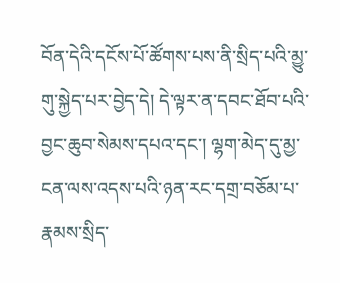བོན་དེའི་དངོས་པོ་ཚོགས་པས་ནི་སྲིད་པའི་མྱུ་གུ་སྐྱེད་པར་བྱེད་དེ། དེ་ལྟར་ན་དབང་ཐོབ་པའི་བྱང་ཆུབ་སེམས་དཔའ་དང་། ལྷག་མེད་དུ་མྱ་ངན་ལས་འདས་པའི་ཉན་རང་དགྲ་བཅོམ་པ་རྣམས་སྲིད་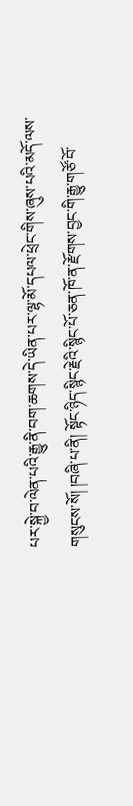པར་སྐྱེ་བ་ལེན་པའི་རྒྱུ་ནི་བག་ཆགས་དེ་ཡིན་པར་ལྷ་མོ་དཔལ་ཕྲེང་གིས་ཞུས་པའི་མདོ་ལས་གསུངས་སོ། །བཞི་པ་ནི། སྟོང་ཉིད་སྙིང་རྗེའི་སྙིང་པོ་ཅན་ཁོ་ན་རྫོགས་བྱང་གི་རྒྱུ་གཙོ་བོ་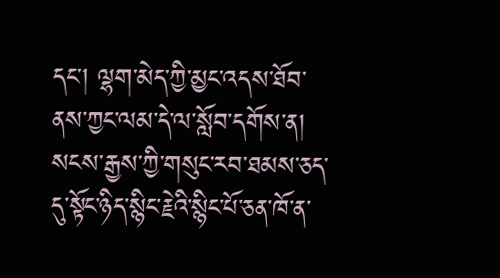དང་། ལྷག་མེད་ཀྱི་མྱང་འདས་ཐོབ་ནས་ཀྱང་ལམ་དེ་ལ་སློབ་དགོས་ན། སངས་རྒྱས་ཀྱི་གསུང་རབ་ཐམས་ཅད་དུ་སྟོང་ཉིད་སྙིང་རྗེའི་སྙིང་པོ་ཅན་ཁོ་ན་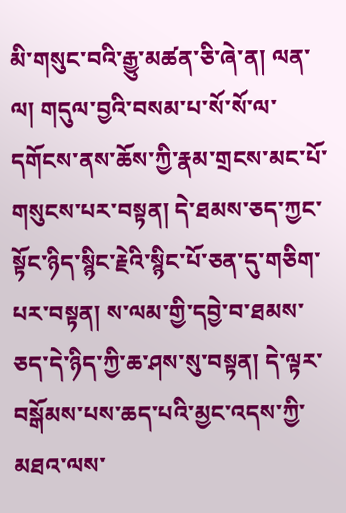མི་གསུང་བའི་རྒྱུ་མཚན་ཅི་ཞེ་ན། ལན་ལ། གདུལ་བྱའི་བསམ་པ་སོ་སོ་ལ་དགོངས་ནས་ཆོས་ཀྱི་རྣམ་གྲངས་མང་པོ་གསུངས་པར་བསྟན། དེ་ཐམས་ཅད་ཀྱང་སྟོང་ཉིད་སྙིང་རྗེའི་སྙིང་པོ་ཅན་དུ་གཅིག་པར་བསྟན། ས་ལམ་གྱི་དབྱེ་བ་ཐམས་ཅད་དེ་ཉིད་ཀྱི་ཆ་ཤས་སུ་བསྟན། དེ་ལྟར་བསྒོམས་པས་ཆད་པའི་མྱང་འདས་ཀྱི་མཐའ་ལས་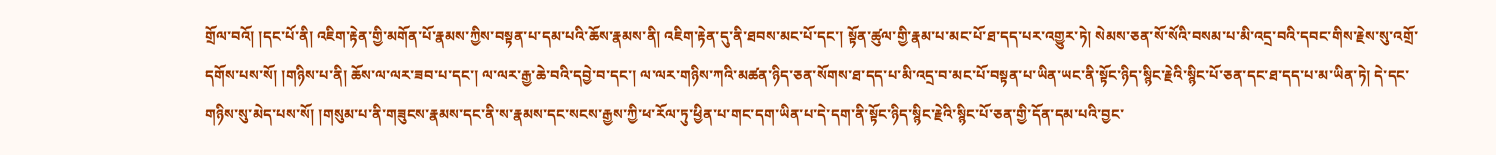གྲོལ་བའོ། །དང་པོ་ནི། འཇིག་རྟེན་གྱི་མགོན་པོ་རྣམས་ཀྱིས་བསྟན་པ་དམ་པའི་ཆོས་རྣམས་ནི། འཇིག་རྟེན་དུ་ནི་ཐབས་མང་པོ་དང་། སྟོན་ཚུལ་གྱི་རྣམ་པ་མང་པོ་ཐ་དད་པར་འགྱུར་ཏེ། སེམས་ཅན་སོ་སོའི་བསམ་པ་མི་འདྲ་བའི་དབང་གིས་རྗེས་སུ་འགྲོ་དགོས་པས་སོ། །གཉིས་པ་ནི། ཆོས་ལ་ལར་ཟབ་པ་དང་། ལ་ལར་རྒྱ་ཆེ་བའི་དབྱེ་བ་དང་། ལ་ལར་གཉིས་ཀའི་མཚན་ཉིད་ཅན་སོགས་ཐ་དད་པ་མི་འདྲ་བ་མང་པོ་བསྟན་པ་ཡིན་ཡང་ནི་སྟོང་ཉིད་སྙིང་རྗེའི་སྙིང་པོ་ཅན་དང་ཐ་དད་པ་མ་ཡིན་ཏེ། དེ་དང་གཉིས་སུ་མེད་པས་སོ། །གསུམ་པ་ནི་གཟུངས་རྣམས་དང་ནི་ས་རྣམས་དང་སངས་རྒྱས་ཀྱི་ཕ་རོལ་ཏུ་ཕྱིན་པ་གང་དག་ཡིན་པ་དེ་དག་ནི་སྟོང་ཉིད་སྙིང་རྗེའི་སྙིང་པོ་ཅན་གྱི་དོན་དམ་པའི་བྱང་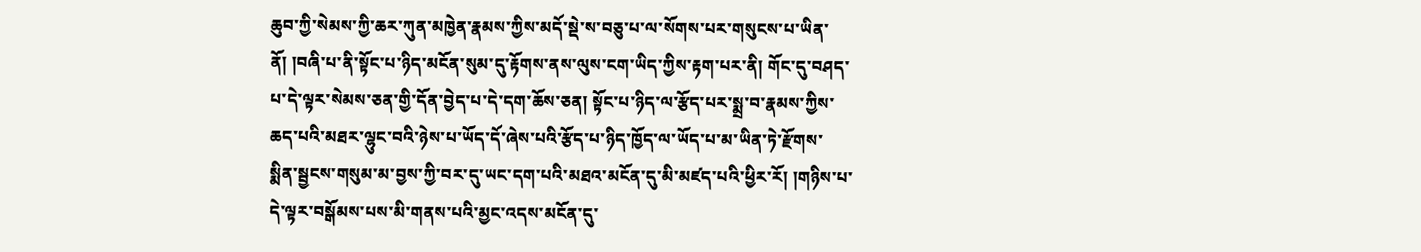ཆུབ་ཀྱི་སེམས་ཀྱི་ཆར་ཀུན་མཁྱེན་རྣམས་ཀྱིས་མདོ་སྡེ་ས་བཅུ་པ་ལ་སོགས་པར་གསུངས་པ་ཡིན་ནོ། །བཞི་པ་ནི་སྟོང་པ་ཉིད་མངོན་སུམ་དུ་རྟོགས་ནས་ལུས་ངག་ཡིད་ཀྱིས་རྟག་པར་ནི། གོང་དུ་བཤད་པ་དེ་ལྟར་སེམས་ཅན་གྱི་དོན་བྱེད་པ་དེ་དག་ཆོས་ཅན། སྟོང་པ་ཉིད་ལ་རྩོད་པར་སྨྲ་བ་རྣམས་ཀྱིས་ཆད་པའི་མཐར་ལྷུང་བའི་ཉེས་པ་ཡོད་དོ་ཞེས་པའི་རྩོད་པ་ཉིད་ཁྱོད་ལ་ཡོད་པ་མ་ཡིན་ཏེ་རྫོགས་སྨིན་སྦྱངས་གསུམ་མ་བྱས་ཀྱི་བར་དུ་ཡང་དག་པའི་མཐའ་མངོན་དུ་མི་མཛད་པའི་ཕྱིར་རོ། །གཉིས་པ་དེ་ལྟར་བསྒོམས་པས་མི་གནས་པའི་མྱང་འདས་མངོན་དུ་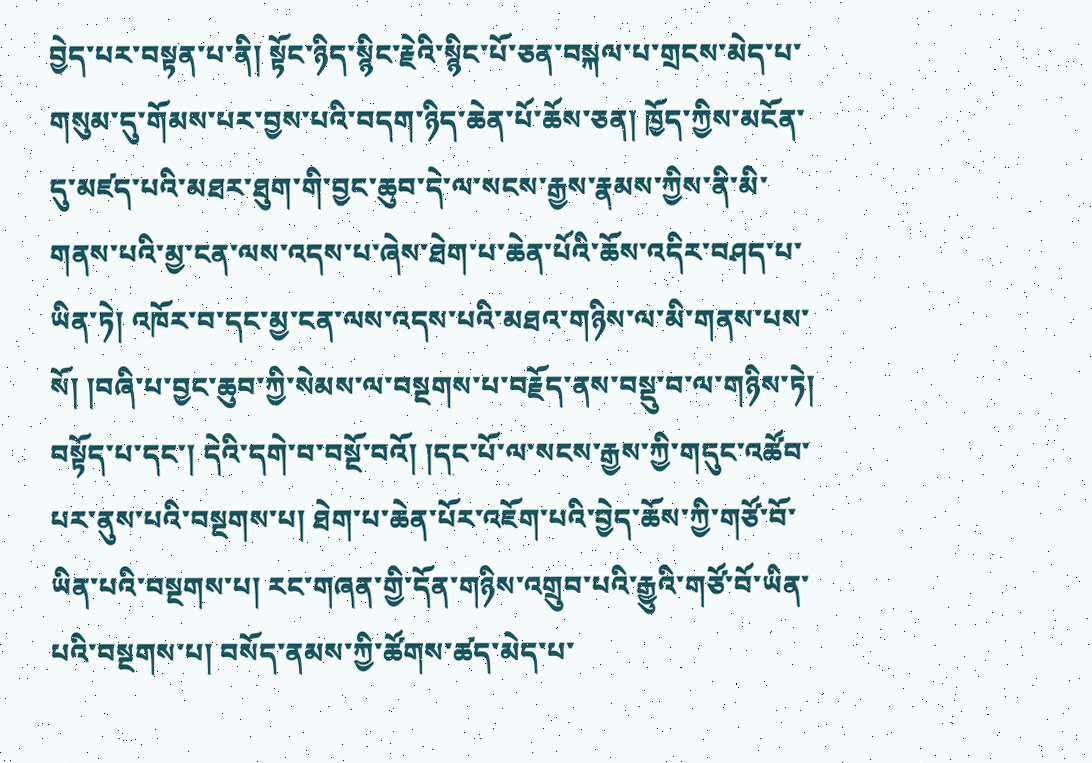བྱེད་པར་བསྟན་པ་ནི། སྟོང་ཉིད་སྙིང་རྗེའི་སྙིང་པོ་ཅན་བསྐལ་པ་གྲངས་མེད་པ་གསུམ་དུ་གོམས་པར་བྱས་པའི་བདག་ཉིད་ཆེན་པོ་ཆོས་ཅན། ཁྱོད་ཀྱིས་མངོན་དུ་མཛད་པའི་མཐར་ཐུག་གི་བྱང་ཆུབ་དེ་ལ་སངས་རྒྱས་རྣམས་ཀྱིས་ནི་མི་གནས་པའི་མྱ་ངན་ལས་འདས་པ་ཞེས་ཐེག་པ་ཆེན་པོའི་ཆོས་འདིར་བཤད་པ་ཡིན་ཏེ། འཁོར་བ་དང་མྱ་ངན་ལས་འདས་པའི་མཐའ་གཉིས་ལ་མི་གནས་པས་སོ། །བཞི་པ་བྱང་ཆུབ་ཀྱི་སེམས་ལ་བསྔགས་པ་བརྗོད་ནས་བསྡུ་བ་ལ་གཉིས་ཏེ། བསྟོད་པ་དང་། དེའི་དགེ་བ་བསྔོ་བའོ། །དང་པོ་ལ་སངས་རྒྱས་ཀྱི་གདུང་འཚོབ་པར་ནུས་པའི་བསྔགས་པ། ཐེག་པ་ཆེན་པོར་འཇོག་པའི་བྱེད་ཆོས་ཀྱི་གཙོ་བོ་ཡིན་པའི་བསྔགས་པ། རང་གཞན་གྱི་དོན་གཉིས་འགྲུབ་པའི་རྒྱུའི་གཙོ་བོ་ཡིན་པའི་བསྔགས་པ། བསོད་ནམས་ཀྱི་ཚོགས་ཚད་མེད་པ་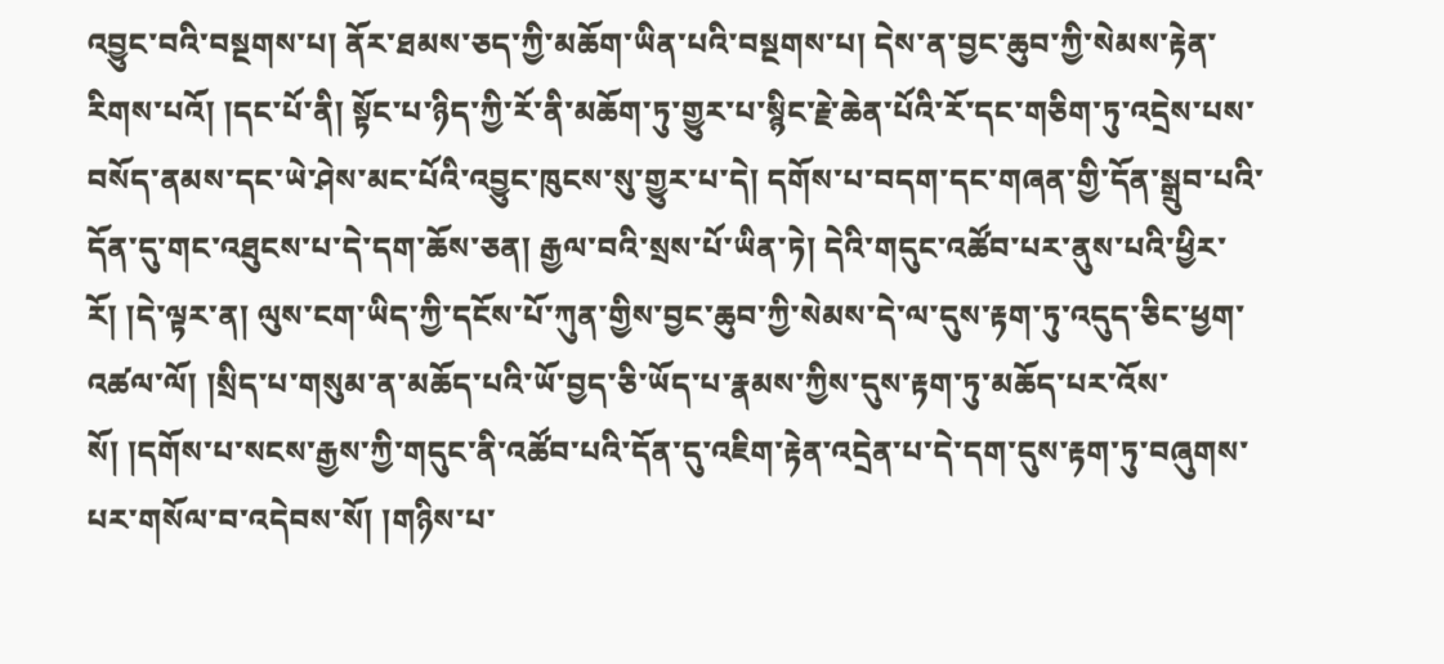འབྱུང་བའི་བསྔགས་པ། ནོར་ཐམས་ཅད་ཀྱི་མཆོག་ཡིན་པའི་བསྔགས་པ། དེས་ན་བྱང་ཆུབ་ཀྱི་སེམས་རྟེན་རིགས་པའོ། །དང་པོ་ནི། སྟོང་པ་ཉིད་ཀྱི་རོ་ནི་མཆོག་ཏུ་གྱུར་པ་སྙིང་རྗེ་ཆེན་པོའི་རོ་དང་གཅིག་ཏུ་འདྲེས་པས་བསོད་ནམས་དང་ཡེ་ཤེས་མང་པོའི་འབྱུང་ཁུངས་སུ་གྱུར་པ་དེ། དགོས་པ་བདག་དང་གཞན་གྱི་དོན་སྒྲུབ་པའི་དོན་དུ་གང་འཐུངས་པ་དེ་དག་ཆོས་ཅན། རྒྱལ་བའི་སྲས་པོ་ཡིན་ཏེ། དེའི་གདུང་འཚོབ་པར་ནུས་པའི་ཕྱིར་རོ། །དེ་ལྟར་ན། ལུས་ངག་ཡིད་ཀྱི་དངོས་པོ་ཀུན་གྱིས་བྱང་ཆུབ་ཀྱི་སེམས་དེ་ལ་དུས་རྟག་ཏུ་འདུད་ཅིང་ཕྱག་འཚལ་ལོ། །སྲིད་པ་གསུམ་ན་མཆོད་པའི་ཡོ་བྱད་ཅི་ཡོད་པ་རྣམས་ཀྱིས་དུས་རྟག་ཏུ་མཆོད་པར་འོས་སོ། །དགོས་པ་སངས་རྒྱས་ཀྱི་གདུང་ནི་འཚོབ་པའི་དོན་དུ་འཇིག་རྟེན་འདྲེན་པ་དེ་དག་དུས་རྟག་ཏུ་བཞུགས་པར་གསོལ་བ་འདེབས་སོ། །གཉིས་པ་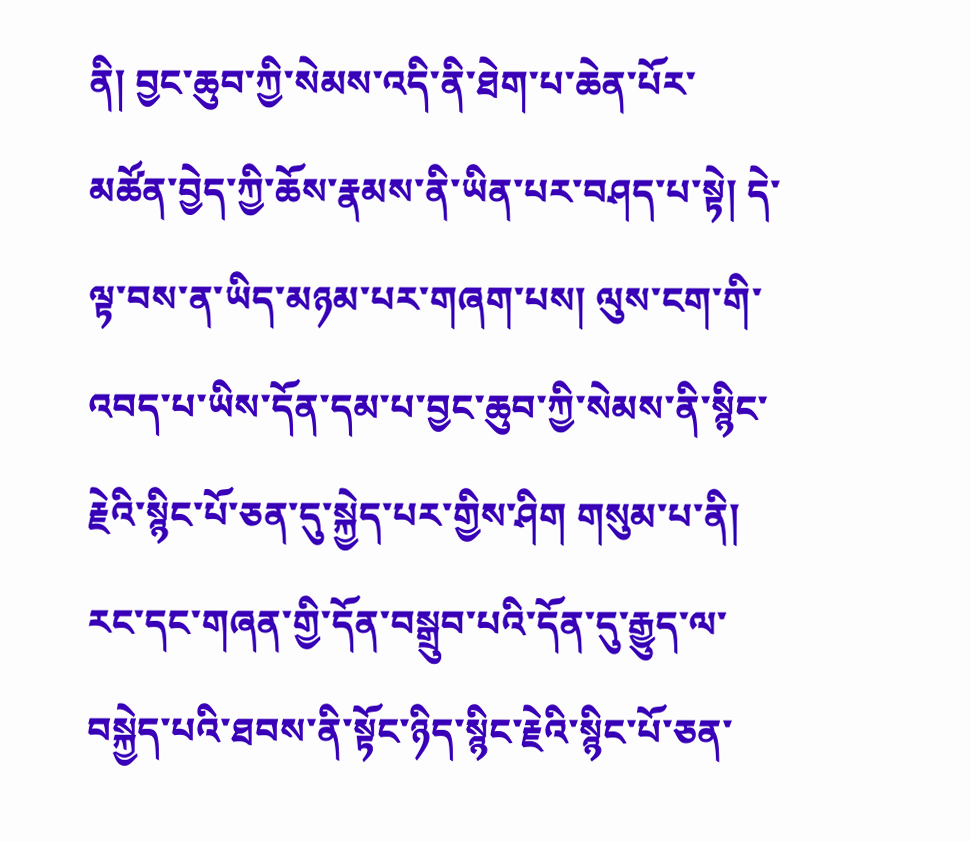ནི། བྱང་ཆུབ་ཀྱི་སེམས་འདི་ནི་ཐེག་པ་ཆེན་པོར་མཚོན་བྱེད་ཀྱི་ཆོས་རྣམས་ནི་ཡིན་པར་བཤད་པ་སྟེ། དེ་ལྟ་བས་ན་ཡིད་མཉམ་པར་གཞག་པས། ལུས་ངག་གི་འབད་པ་ཡིས་དོན་དམ་པ་བྱང་ཆུབ་ཀྱི་སེམས་ནི་སྙིང་རྗེའི་སྙིང་པོ་ཅན་དུ་སྐྱེད་པར་གྱིས་ཤིག གསུམ་པ་ནི། རང་དང་གཞན་གྱི་དོན་བསྒྲུབ་པའི་དོན་དུ་རྒྱུད་ལ་བསྐྱེད་པའི་ཐབས་ནི་སྟོང་ཉིད་སྙིང་རྗེའི་སྙིང་པོ་ཅན་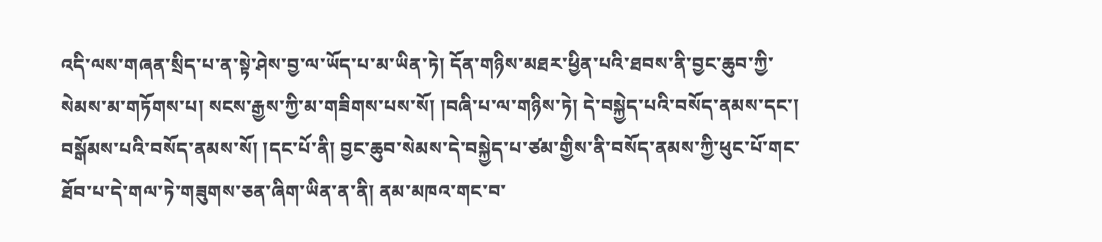འདི་ལས་གཞན་སྲིད་པ་ན་སྟེ་ཤེས་བྱ་ལ་ཡོད་པ་མ་ཡིན་ཏེ། དོན་གཉིས་མཐར་ཕྱིན་པའི་ཐབས་ནི་བྱང་ཆུབ་ཀྱི་སེམས་མ་གཏོགས་པ། སངས་རྒྱས་ཀྱི་མ་གཟིགས་པས་སོ། །བཞི་པ་ལ་གཉིས་ཏེ། དེ་བསྐྱེད་པའི་བསོད་ནམས་དང་། བསྒོམས་པའི་བསོད་ནམས་སོ། །དང་པོ་ནི། བྱང་ཆུབ་སེམས་དེ་བསྐྱེད་པ་ཙམ་གྱིས་ནི་བསོད་ནམས་ཀྱི་ཕུང་པོ་གང་ཐོབ་པ་དེ་གལ་ཏེ་གཟུགས་ཅན་ཞིག་ཡིན་ན་ནི། ནམ་མཁའ་གང་བ་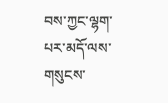བས་ཀྱང་ལྷག་པར་མདོ་ལས་གསུངས་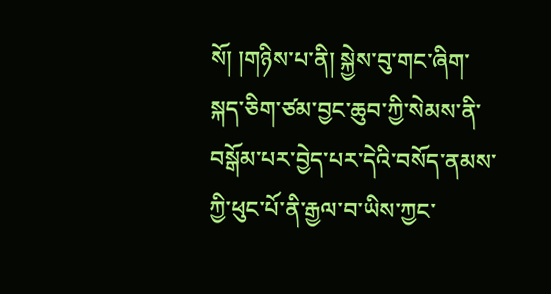སོ། །གཉིས་པ་ནི། སྐྱེས་བུ་གང་ཞིག་སྐད་ཅིག་ཙམ་བྱང་ཆུབ་ཀྱི་སེམས་ནི་བསྒོམ་པར་བྱེད་པར་དེའི་བསོད་ནམས་ཀྱི་ཕུང་པོ་ནི་རྒྱལ་བ་ཡིས་ཀྱང་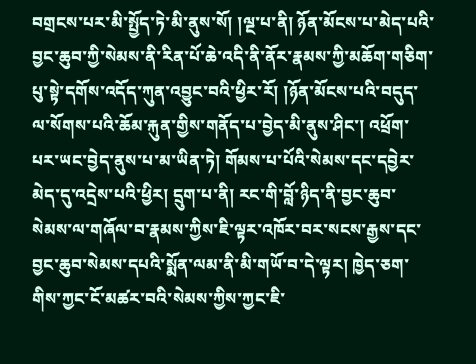བགྲངས་པར་མི་སྤྱོད་ཏེ་མི་ནུས་སོ། །ལྔ་པ་ནི། ཉོན་མོངས་པ་མེད་པའི་བྱང་ཆུབ་ཀྱི་སེམས་ནི་རིན་པོ་ཆེ་འདི་ནི་ནོར་རྣམས་ཀྱི་མཆོག་གཅིག་པུ་སྟེ་དགོས་འདོད་ཀུན་འབྱུང་བའི་ཕྱིར་རོ། །ཉོན་མོངས་པའི་བདུད་ལ་སོགས་པའི་ཆོམ་རྐུན་གྱིས་གནོད་པ་བྱེད་མི་ནུས་ཤིང་། འཕྲོག་པར་ཡང་བྱེད་ནུས་པ་མ་ཡིན་ཏེ། གོམས་པ་པོའི་སེམས་དང་དབྱེར་མེད་དུ་འདྲེས་པའི་ཕྱིར། དྲུག་པ་ནི། རང་གི་བློ་ཉིད་ནི་བྱང་ཆུབ་སེམས་ལ་གཞོལ་བ་རྣམས་ཀྱིས་ཇི་ལྟར་འཁོར་བར་སངས་རྒྱས་དང་བྱང་ཆུབ་སེམས་དཔའི་སྨོན་ལམ་ནི་མི་གཡོ་བ་དེ་ལྟར། ཁྱེད་ཅག་གིས་ཀྱང་ངོ་མཚར་བའི་སེམས་ཀྱིས་ཀྱང་ཇི་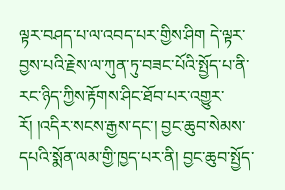ལྟར་བཤད་པ་ལ་འབད་པར་གྱིས་ཤིག དེ་ལྟར་བྱས་པའི་རྗེས་ལ་ཀུན་ཏུ་བཟང་པོའི་སྤྱོད་པ་ནི་རང་ཉིད་ཀྱིས་རྟོགས་ཤིང་ཐོབ་པར་འགྱུར་རོ། །འདིར་སངས་རྒྱས་དང་། བྱང་ཆུབ་སེམས་དཔའི་སྨོན་ལམ་གྱི་ཁྱད་པར་ནི། བྱང་ཆུབ་སྤྱོད་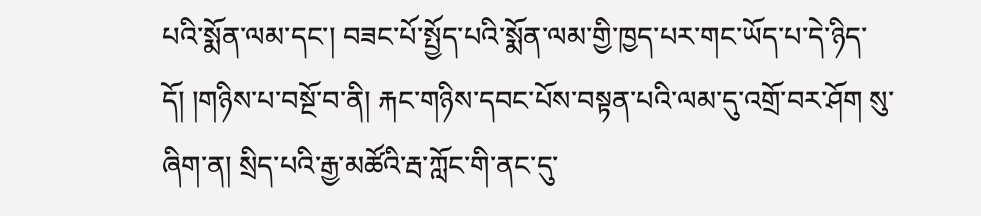པའི་སྨོན་ལམ་དང་། བཟང་པོ་སྤྱོད་པའི་སྨོན་ལམ་གྱི་ཁྱད་པར་གང་ཡོད་པ་དེ་ཉིད་དོ། །གཉིས་པ་བསྔོ་བ་ནི། རྐང་གཉིས་དབང་པོས་བསྟན་པའི་ལམ་དུ་འགྲོ་བར་ཤོག སུ་ཞིག་ན། སྲིད་པའི་རྒྱ་མཚོའི་རྦ་ཀློང་གི་ནང་དུ་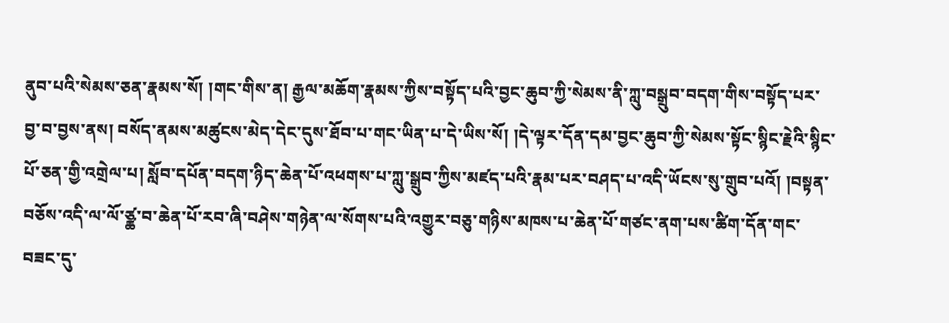ནུབ་པའི་སེམས་ཅན་རྣམས་སོ། །གང་གིས་ན། རྒྱལ་མཆོག་རྣམས་ཀྱིས་བསྟོད་པའི་བྱང་ཆུབ་ཀྱི་སེམས་ནི་ཀླུ་བསྒྲུབ་བདག་གིས་བསྟོད་པར་བྱ་བ་བྱས་ནས། བསོད་ནམས་མཚུངས་མེད་དེང་དུས་ཐོབ་པ་གང་ཡིན་པ་དེ་ཡིས་སོ། །དེ་ལྟར་དོན་དམ་བྱང་ཆུབ་ཀྱི་སེམས་སྟོང་སྙིང་རྗེའི་སྙིང་པོ་ཅན་གྱི་འགྲེལ་པ། སློབ་དཔོན་བདག་ཉིད་ཆེན་པོ་འཕགས་པ་ཀླུ་སྒྲུབ་ཀྱིས་མཛད་པའི་རྣམ་པར་བཤད་པ་འདི་ཡོངས་སུ་གྲུབ་པའོ། །བསྟན་བཅོས་འདི་ལ་ལོ་ཙྪ་བ་ཆེན་པོ་རབ་ཞི་བཤེས་གཉེན་ལ་སོགས་པའི་འགྱུར་བཅུ་གཉིས་མཁས་པ་ཆེན་པོ་གཙང་ནག་པས་ཚིག་དོན་གང་བཟང་དུ་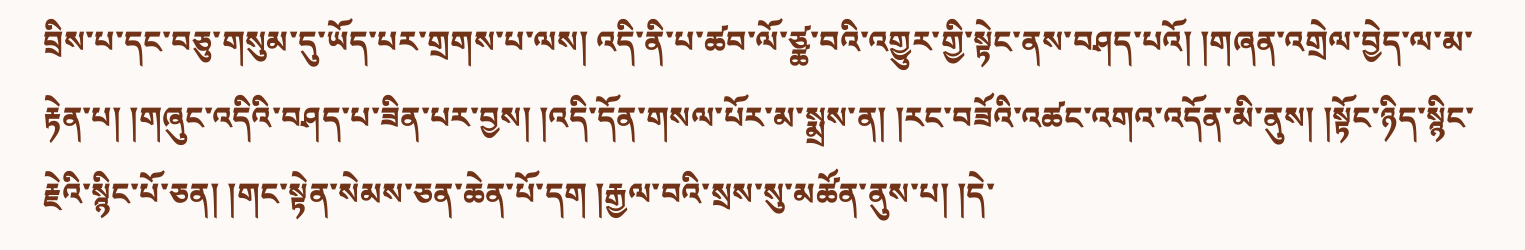བྲིས་པ་དང་བཅུ་གསུམ་དུ་ཡོད་པར་གྲགས་པ་ལས། འདི་ནི་པ་ཚབ་ལོ་ཙྪ་བའི་འགྱུར་གྱི་སྟེང་ནས་བཤད་པའོ། །གཞན་འགྲེལ་བྱེད་ལ་མ་རྟེན་པ། །གཞུང་འདིའི་བཤད་པ་ཟིན་པར་བྱས། །འདི་དོན་གསལ་པོར་མ་སྨྲས་ན། །རང་བཟོའི་འཚང་འགའ་འདོན་མི་ནུས། །སྟོང་ཉིད་སྙིང་རྗེའི་སྙིང་པོ་ཅན། །གང་སྟེན་སེམས་ཅན་ཆེན་པོ་དག །རྒྱལ་བའི་སྲས་སུ་མཚོན་ནུས་པ། །དེ་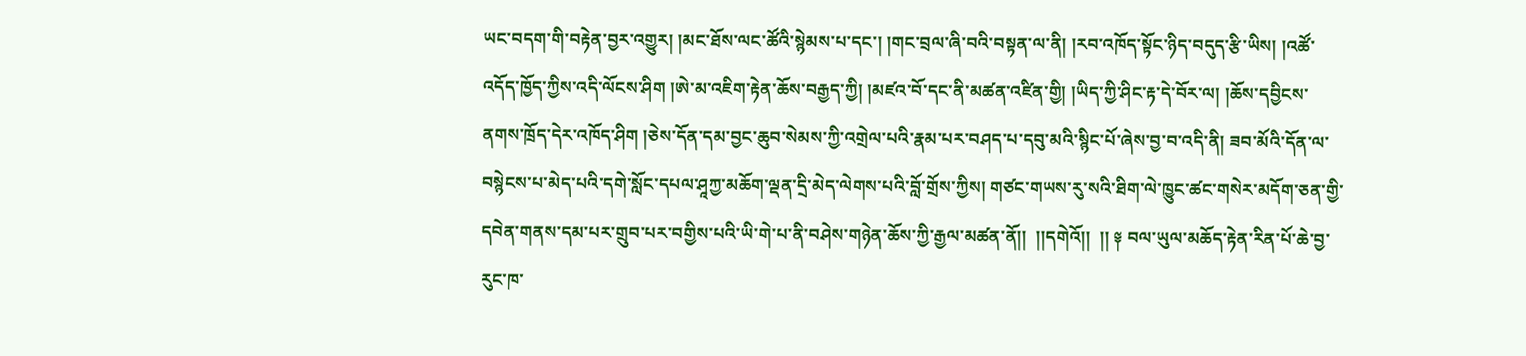ཡང་བདག་གི་བརྟེན་བྱར་འགྱུར། །མང་ཐོས་ལང་ཚོའི་སྙེམས་པ་དང་། །གང་བྲལ་ཞི་བའི་བསྟན་ལ་ནི། །རབ་འཁོད་སྟོང་ཉིད་བདུད་རྩི་ཡིས། །འཚོ་འདོད་ཁྱོད་ཀྱིས་འདི་ལོངས་ཤིག །ཨེ་མ་འཇིག་རྟེན་ཆོས་བརྒྱད་ཀྱི། །མཛའ་བོ་དང་ནི་མཚན་འཛིན་གྱི། །ཡིད་ཀྱི་ཤིང་རྟ་དེ་བོར་ལ། །ཆོས་དབྱིངས་ནགས་ཁྲོད་དེར་འཁོད་ཤིག །ཅེས་དོན་དམ་བྱང་ཆུབ་སེམས་ཀྱི་འགྲེལ་པའི་རྣམ་པར་བཤད་པ་དབུ་མའི་སྙིང་པོ་ཞེས་བྱ་བ་འདི་ནི། ཟབ་མོའི་དོན་ལ་བསྙེངས་པ་མེད་པའི་དགེ་སློང་དཔལ་ཤཱཀྱ་མཆོག་ལྡན་དྲི་མེད་ལེགས་པའི་བློ་གྲོས་ཀྱིས། གཙང་གཡས་རུ་སའི་ཐིག་ལེ་ཁྱུང་ཚང་གསེར་མདོག་ཅན་གྱི་དབེན་གནས་དམ་པར་གྲུབ་པར་བགྱིས་པའི་ཡི་གེ་པ་ནི་བཤེས་གཉེན་ཆོས་ཀྱི་རྒྱལ་མཚན་ནོ།།  །།དགེའོ།།  །། ༈ བལ་ཡུལ་མཆོད་རྟེན་རིན་པོ་ཆེ་བྱ་རུང་ཁ་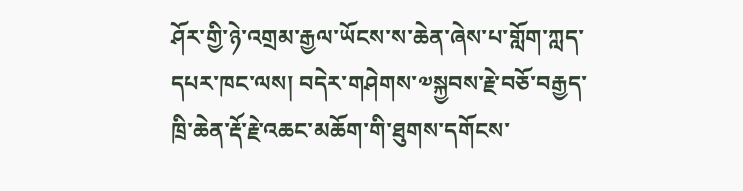ཤོར་གྱི་ཉེ་འགྲམ་རྒྱལ་ཡོངས་ས་ཆེན་ཞེས་པ་གློག་ཀླད་དཔར་ཁང་ལས། བདེར་གཤེགས་༧སྐྱབས་རྗེ་བཅོ་བརྒྱད་ཁྲི་ཆེན་རྡོ་རྗེ་འཆང་མཆོག་གི་ཐུགས་དགོངས་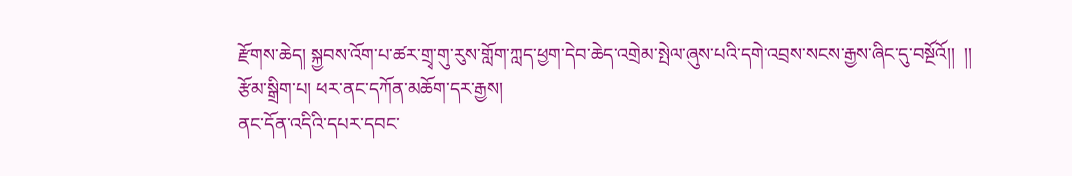རྫོགས་ཆེད། སྐྱབས་འོག་པ་ཚར་གྲྭ་གུ་རུས་གློག་ཀླད་ཕྱག་དེབ་ཆེད་འགྲེམ་སྤེལ་ཞུས་པའི་དགེ་འབྲས་སངས་རྒྱས་ཞིང་དུ་བསྔོའོ།།  །།
རྩོམ་སྒྲིག་པ། ཕར་ནང་དཀོན་མཆོག་དར་རྒྱས།
ནང་དོན་འདིའི་དཔར་དབང་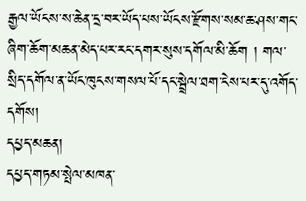རྒྱལ་ཡོངས་ས་ཆེན་དྲ་བར་ཡོད་པས་ཡོངས་རྫོགས་སམ་ཆ་ཤས་གང་ཞིག་ཆོག་མཆན་མེད་པར་རང་དགར་སུས་དགོལ་མི་ཆོག ། གལ་སྲིད་དགོལ་ན་ཡོང་ཁུངས་གསལ་པོ་དང་སྦྲེལ་ཐག་ངེས་པར་དུ་འགོད་དགོས།
དཔྱད་མཆན།
དཔྱད་གཏམ་སྤེལ་མཁན་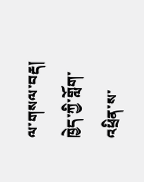ལ་གསལ་བརྡ།
ཁྱེད་ཀྱི་གློག་འཕྲིན་ས་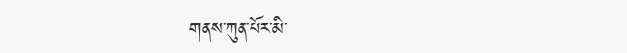གནས་ཀུན་པོར་མི་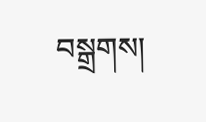བསྒྲགས།